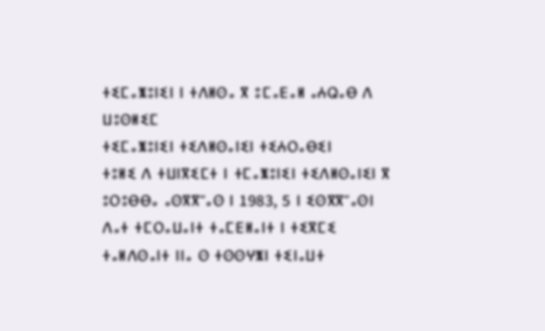ⵜⵉⵎⴰⵥⵓⵏⵉⵏ ⵏ ⵜⴷⵍⵙⴰ ⴳ ⵓⵎⴰⴹⴰⵍ ⴰⵄⵕⴰⴱ ⴷ ⵡⵓⵙⵍⵉⵎ
ⵜⵉⵎⴰⵥⵓⵏⵉⵏ ⵜⵉⴷⵍⵙⴰⵏⵉⵏ ⵜⵉⵄⵔⴰⴱⵉⵏ
ⵜⵓⵍⵉ ⴷ ⵜⵡⵏⴳⵉⵎⵜ ⵏ ⵜⵎⴰⵥⵓⵏⵉⵏ ⵜⵉⴷⵍⵙⴰⵏⵉⵏ ⴳ ⵓⵔⵓⴱⴱⴰ ⴰⵙⴳⴳⵯⴰⵙ ⵏ 1983, 5 ⵏ ⵉⵙⴳⴳⵯⴰⵙⵏ ⴷⴰⵜ ⵜⵎⵔⴰⵡⴰⵏⵜ ⵜⴰⵎⴹⵍⴰⵏⵜ ⵏ ⵜⵉⴳⵎⵉ ⵜⴰⵍⴷⵙⴰⵏⵜ ⵏⵏⴰ ⵙ ⵜⵙⵙⵖⵥⵏ ⵜⵉⵏⴰⵡⵜ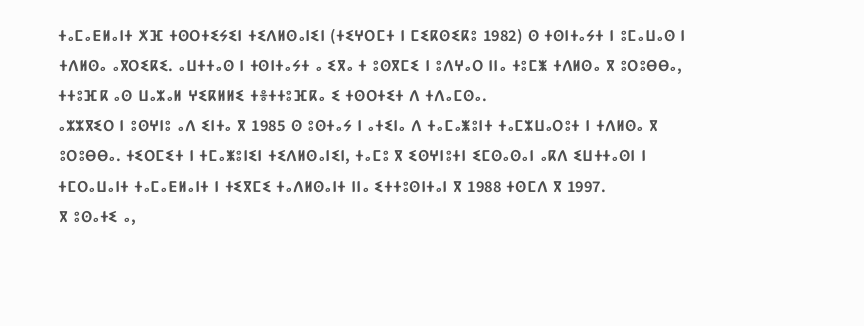ⵜⴰⵎⴰⴹⵍⴰⵏⵜ ⵅⴼ ⵜⵙⵔⵜⵉⵢⵉⵏ ⵜⵉⴷⵍⵙⴰⵏⵉⵏ (ⵜⵉⵖⵔⵎⵜ ⵏ ⵎⵉⴽⵙⵉⴽⵓ 1982) ⵙ ⵜⵙⵏⵜⴰⵢⵜ ⵏ ⵓⵎⴰⵡⴰⵙ ⵏ ⵜⴷⵍⵙⴰ ⴰⴳⵔⵉⴽⵉ. ⴰⵡⵜⵜⴰⵙ ⵏ ⵜⵙⵏⵜⴰⵢⵜ ⴰ ⵉⴳⴰ ⵜ ⵓⵙⴳⵎⵉ ⵏ ⵓⴷⵖⴰⵔ ⵏⵏⴰ ⵜⵓⵎⵥ ⵜⴷⵍⵙⴰ ⴳ ⵓⵔⵓⴱⴱⴰ, ⵜⵜⵓⴼⴽ ⴰⵙ ⵡⴰⵣⴰⵍ ⵖⵉⴽⵍⵍⵉ ⵜⴻⵜⵜⵓⴼⴽⴰ ⵉ ⵜⵙⵔⵜⵉⵜ ⴷ ⵜⴷⴰⵎⵙⴰ.
ⴰⵣⵣⴳⵉⵔ ⵏ ⵓⵙⵖⵏⵓ ⴰⴷ ⵉⵏⵜⴰ ⴳ 1985 ⵙ ⵓⵙⵜⴰⵢ ⵏ ⴰⵜⵉⵏⴰ ⴷ ⵜⴰⵎⴰⵥⵓⵏⵜ ⵜⴰⵎⵣⵡⴰⵔⵓⵜ ⵏ ⵜⴷⵍⵙⴰ ⴳ ⵓⵔⵓⴱⴱⴰ. ⵜⵉⵔⵎⵉⵜ ⵏ ⵜⵎⴰⵥⵓⵏⵉⵏ ⵜⵉⴷⵍⵙⴰⵏⵉⵏ, ⵜⴰⵎⵓ ⴳ ⵉⵙⵖⵏⵓⵜⵏ ⵉⵎⵙⴰⵙⴰⵏ ⴰⴽⴷ ⵉⵡⵜⵜⴰⵙⵏ ⵏ ⵜⵎⵔⴰⵡⴰⵏⵜ ⵜⴰⵎⴰⴹⵍⴰⵏⵜ ⵏ ⵜⵉⴳⵎⵉ ⵜⴰⴷⵍⵙⴰⵏⵜ ⵏⵏⴰ ⵉⵜⵜⵓⵙⵏⵜⴰⵏ ⴳ 1988 ⵜⵙⵎⴷ ⴳ 1997.
ⴳ ⵓⵙⴰⵜⵉ ⴰ,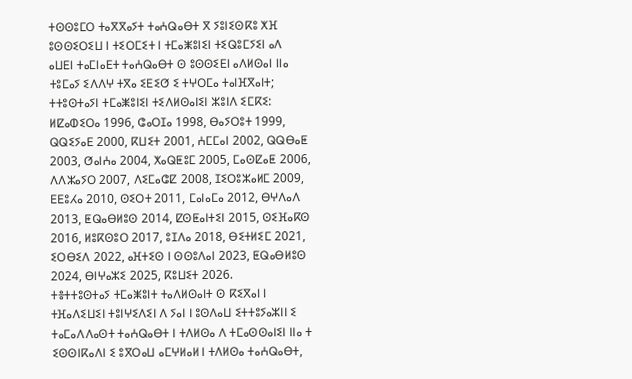ⵜⵙⵙⵓⵎⵔ ⵜⴰⴳⴳⴰⵢⵜ ⵜⴰⵄⵕⴰⴱⵜ ⴳ ⵢⵓⵏⵉⵙⴽⵓ ⵅⴼ ⵓⵙⵙⵉⵔⵉⵡ ⵏ ⵜⵉⵔⵎⵉⵜ ⵏ ⵜⵎⴰⵥⵓⵏⵉⵏ ⵜⵉⵕⵓⵎⵢⵉⵏ ⴰⴷ ⴰⵡⴹⵏ ⵜⴰⵎⵏⴰⴹⵜ ⵜⴰⵄⵕⴰⴱⵜ ⵙ ⵓⵙⵙⵉⴹⵏ ⴰⴷⵍⵙⴰⵏ ⵏⵏⴰ ⵜⵓⵎⴰⵢ ⵉⴷⴷⵖ ⵜⴳⴰ ⵉⴹⵉⵚ ⵉ ⵜⵖⵔⵎⴰ ⵜⴰⵏⴼⴳⴰⵏⵜ; ⵜⵜⵓⵙⵜⴰⵢⵏ ⵜⵎⴰⵥⵓⵏⵉⵏ ⵜⵉⴷⵍⵙⴰⵏⵉⵏ ⵣⵓⵏⴷ ⵉⵎⴽⵉ:
ⵍⵇⴰⵀⵉⵔⴰ 1996, ⵛⴰⵔⵊⴰ 1998, ⴱⴰⵢⵔⵓⵜ 1999, ⵕⵕⵉⵢⴰⴹ 2000, ⴽⵡⵉⵜ 2001, ⵄⵎⵎⴰⵏ 2002, ⵕⵕⴱⴰⵟ 2003, ⵚⴰⵏⵄⴰ 2004, ⵅⴰⵕⵟⵓⵎ 2005, ⵎⴰⵙⵇⴰⵟ 2006, ⴷⴷⵣⴰⵢⵔ 2007, ⴷⵉⵎⴰⵛⵇ 2008, ⵊⵉⵔⵓⵣⴰⵍⵎ 2009, ⴹⴹⵓⵃⴰ 2010, ⵙⵉⵔⵜ 2011, ⵎⴰⵏⴰⵎⴰ 2012, ⴱⵖⴷⴰⴷ 2013, ⵟⵕⴰⴱⵍⵓⵙ 2014, ⵇⵙⵟⴰⵏⵜⵉⵏ 2015, ⵙⵉⴼⴰⴽⵙ 2016, ⵍⵓⴽⵙⵓⵔ 2017, ⵓⵊⴷⴰ 2018, ⴱⵉⵜⵍⵉⵎ 2021, ⵉⵔⴱⵉⴷ 2022, ⴰⴼⵜⵉⵙ ⵏ ⵙⵙⵓⴷⴰⵏ 2023, ⵟⵕⴰⴱⵍⵓⵙ 2024, ⴱⵏⵖⴰⵣⵉ 2025, ⴽⵓⵡⵉⵜ 2026.
ⵜⴻⵜⵜⵓⵙⵜⴰⵢ ⵜⵎⴰⵥⵓⵏⵜ ⵜⴰⴷⵍⵙⴰⵏⵜ ⵙ ⴽⵉⴳⴰⵏ ⵏ ⵜⴼⴰⴷⵉⵡⵉⵏ ⵜⵓⵏⵖⵉⴷⵉⵏ ⴷ ⵢⴰⵏ ⵏ ⵓⵙⴷⴰⵡ ⵉⵜⵜⵓⵢⴰⵣⵏⵏ ⵉ ⵜⴰⵎⴰⴷⴷⴰⵙⵜ ⵜⴰⵄⵕⴰⴱⵜ ⵏ ⵜⴷⵍⵙⴰ ⴷ ⵜⵎⴰⵙⵙⴰⵏⵉⵏ ⵏⵏⴰ ⵜ ⵉⵙⵙⵏⴽⴰⴷⵏ ⵉ ⵓⴳⵔⴰⵡ ⴰⵎⵖⵍⴰⵍ ⵏ ⵜⴷⵍⵙⴰ ⵜⴰⵄⵕⴰⴱⵜ,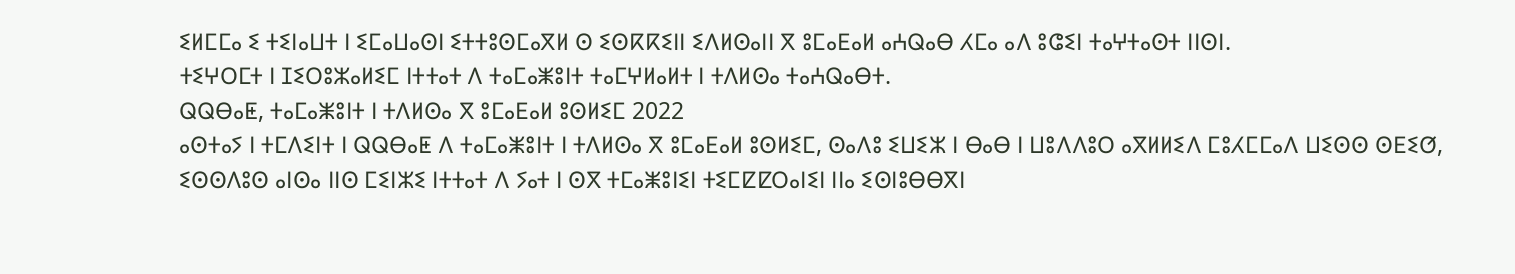ⵉⵍⵎⵎⴰ ⵉ ⵜⵉⵏⴰⵡⵜ ⵏ ⵉⵎⴰⵡⴰⵙⵏ ⵉⵜⵜⵓⵙⵎⴰⴳⵍ ⵙ ⵉⵙⴽⴽⵉⵏⵏ ⵉⴷⵍⵙⴰⵏⵏ ⴳ ⵓⵎⴰⴹⴰⵍ ⴰⵄⵕⴰⴱ ⵃⵎⴰ ⴰⴷ ⵓⵛⵉⵏ ⵜⴰⵖⵜⴰⵙⵜ ⵏⵏⵙⵏ.
ⵜⵉⵖⵔⵎⵜ ⵏ ⵊⵉⵔⵓⵣⴰⵍⵉⵎ ⵏⵜⵜⴰⵜ ⴷ ⵜⴰⵎⴰⵥⵓⵏⵜ ⵜⴰⵎⵖⵍⴰⵍⵜ ⵏ ⵜⴷⵍⵙⴰ ⵜⴰⵄⵕⴰⴱⵜ.
ⵕⵕⴱⴰⵟ, ⵜⴰⵎⴰⵥⵓⵏⵜ ⵏ ⵜⴷⵍⵙⴰ ⴳ ⵓⵎⴰⴹⴰⵍ ⵓⵙⵍⵉⵎ 2022
ⴰⵙⵜⴰⵢ ⵏ ⵜⵎⴷⵉⵏⵜ ⵏ ⵕⵕⴱⴰⵟ ⴷ ⵜⴰⵎⴰⵥⵓⵏⵜ ⵏ ⵜⴷⵍⵙⴰ ⴳ ⵓⵎⴰⴹⴰⵍ ⵓⵙⵍⵉⵎ, ⵙⴰⴷⵓ ⵉⵡⵉⵣ ⵏ ⴱⴰⴱ ⵏ ⵡⵓⴷⴷⵓⵔ ⴰⴳⵍⵍⵉⴷ ⵎⵓⵃⵎⵎⴰⴷ ⵡⵉⵙⵙ ⵙⴹⵉⵚ, ⵉⵙⵙⴷⵓⵙ ⴰⵏⵙⴰ ⵏⵏⵙ ⵎⵉⵏⵣⵉ ⵏⵜⵜⴰⵜ ⴷ ⵢⴰⵜ ⵏ ⵙⴳ ⵜⵎⴰⵥⵓⵏⵉⵏ ⵜⵉⵎⵇⵇⵔⴰⵏⵉⵏ ⵏⵏⴰ ⵉⵙⵏⵓⴱⴱⴳⵏ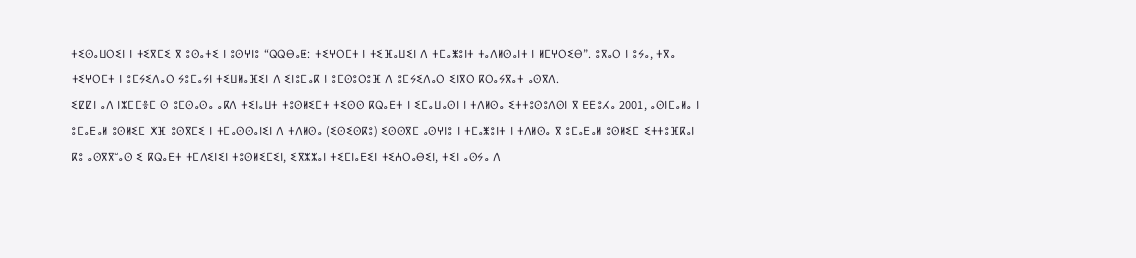ⵜⵉⵙⴰⵡⵔⵉⵏ ⵏ ⵜⵉⴳⵎⵉ ⴳ ⵓⵙⴰⵜⵉ ⵏ ⵓⵙⵖⵏⵓ “ⵕⵕⴱⴰⵟ: ⵜⵉⵖⵔⵎⵜ ⵏ ⵜⵉⴼⴰⵡⵉⵏ ⴷ ⵜⵎⴰⵥⵓⵏⵜ ⵜⴰⴷⵍⵙⴰⵏⵜ ⵏ ⵍⵎⵖⵔⵉⴱ”. ⵓⴳⴰⵔ ⵏ ⵓⵢⴰ, ⵜⴳⴰ ⵜⵉⵖⵔⵎⵜ ⵏ ⵓⵎⵢⵉⴷⴰⵔ ⵢⵓⵎⴰⵢⵏ ⵜⵉⵡⵍⴰⴼⵉⵏ ⴷ ⵉⵏⵓⵎⴰⴽ ⵏ ⵓⵎⵙⵓⵔⵓⴼ ⴷ ⵓⵎⵢⵉⴷⴰⵔ ⵉⵏⴳⵔ ⴽⵔⴰⵢⴳⴰⵜ ⴰⵙⴳⴷ.
ⵉⵇⵇⵏ ⴰⴷ ⵏⵣⵎⵎⴻⵎ ⵙ ⵓⵎⵙⴰⵙⴰ ⴰⴽⴷ ⵜⵉⵏⴰⵡⵜ ⵜⵓⵙⵍⵉⵎⵜ ⵜⵉⵙⵙ ⴽⵕⴰⴹⵜ ⵏ ⵉⵎⴰⵡⴰⵙⵏ ⵏ ⵜⴷⵍⵙⴰ ⵉⵜⵜⵓⵙⵓⴷⵙⵏ ⴳ ⴹⴹⵓⵃⴰ 2001, ⴰⵙⵏⵎⴰⵍⴰ ⵏ ⵓⵎⴰⴹⴰⵍ ⵓⵙⵍⵉⵎ ⵅⴼ ⵓⵙⴳⵎⵉ ⵏ ⵜⵎⴰⵙⵙⴰⵏⵉⵏ ⴷ ⵜⴷⵍⵙⴰ (ⵉⵙⵉⵙⴽⵓ) ⵉⵙⵙⴳⵎ ⴰⵙⵖⵏⵓ ⵏ ⵜⵎⴰⵥⵓⵏⵜ ⵏ ⵜⴷⵍⵙⴰ ⴳ ⵓⵎⴰⴹⴰⵍ ⵓⵙⵍⵉⵎ ⵉⵜⵜⵓⴼⴽⴰⵏ ⴽⵓ ⴰⵙⴳⴳⵯⴰⵙ ⵉ ⴽⵕⴰⴹⵜ ⵜⵎⴷⵉⵏⵉⵏ ⵜⵓⵙⵍⵉⵎⵉⵏ, ⵉⴳⵣⵣⴰⵏ ⵜⵉⵎⵏⴰⴹⵉⵏ ⵜⵉⵄⵔⴰⴱⵉⵏ, ⵜⵉⵏ ⴰⵙⵢⴰ ⴷ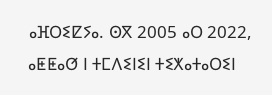ⴰⴼⵔⵉⵇⵢⴰ. ⵙⴳ 2005 ⴰⵔ 2022, ⴰⵟⵟⴰⵚ ⵏ ⵜⵎⴷⵉⵏⵉⵏ ⵜⵉⵅⴰⵜⴰⵔⵉⵏ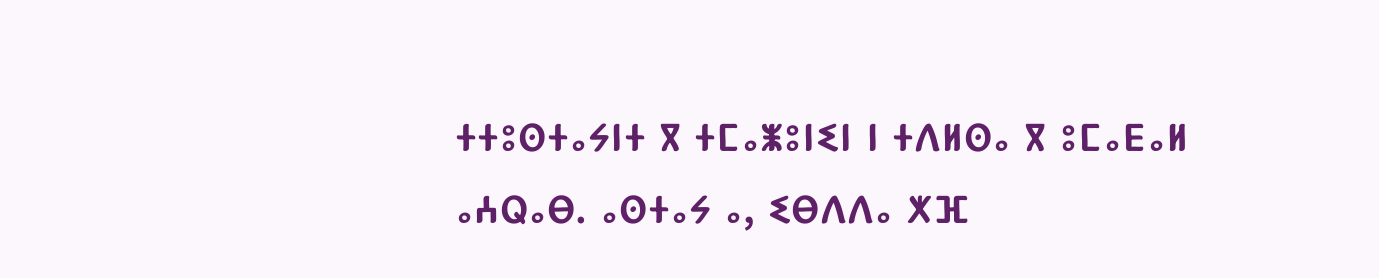ⵜⵜⵓⵙⵜⴰⵢⵏⵜ ⴳ ⵜⵎⴰⵥⵓⵏⵉⵏ ⵏ ⵜⴷⵍⵙⴰ ⴳ ⵓⵎⴰⴹⴰⵍ ⴰⵄⵕⴰⴱ. ⴰⵙⵜⴰⵢ ⴰ, ⵉⴱⴷⴷⴰ ⵅⴼ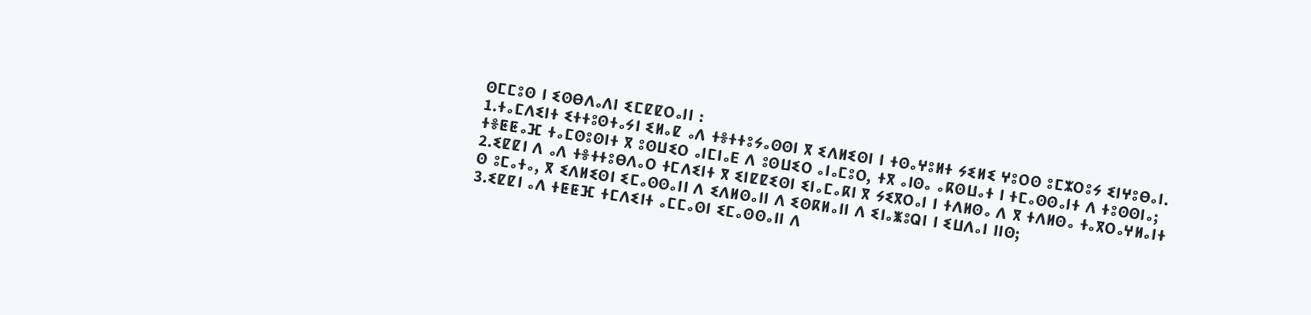ⵙⵎⵎⵓⵙ ⵏ ⵉⵙⴱⴷⴰⴷⵏ ⵉⵎⵇⵇⵔⴰⵏⵏ :
1.ⵜⴰⵎⴷⵉⵏⵜ ⵉⵜⵜⵓⵙⵜⴰⵢⵏ ⵉⵍⴰⵇ ⴰⴷ ⵜⴻⵜⵜⵓⵢⴰⵙⵙⵏ ⴳ ⵉⴷⵍⵉⵙⵏ ⵏ ⵜⵙⴰⵖⵓⵍⵜ ⵢⵉⵍⵉ ⵖⵓⵔⵙ ⵓⵎⵣⵔⵓⵢ ⵉⵏⵖⵓⴱⴰⵏ. ⵜⴻⵟⵟⴰⴼ ⵜⴰⵎⵙⵓⵙⵏⵜ ⴳ ⵓⵙⵡⵉⵔ ⴰⵏⵎⵏⴰⴹ ⴷ ⵓⵙⵡⵉⵔ ⴰⵏⴰⵎⵓⵔ, ⵜⴳ ⴰⵏⵙⴰ ⴰⴽⵙⵡⴰⵜ ⵏ ⵜⵎⴰⵙⵙⴰⵏⵜ ⴷ ⵜⵓⵙⵙⵏⴰ;
2.ⵉⵇⵇⵏ ⴷ ⴰⴷ ⵜⴻⵜⵜⵓⴱⴷⴰⵔ ⵜⵎⴷⵉⵏⵜ ⴳ ⵉⵏⵇⵇⵉⵙⵏ ⵉⵏⴰⵎⴰⴽⵏ ⴳ ⵢⵉⴳⵔⴰⵏ ⵏ ⵜⴷⵍⵙⴰ ⴷ ⴳ ⵜⴷⵍⵙⴰ ⵜⴰⴳⵔⴰⵖⵍⴰⵏⵜ ⵙ ⵓⵎⴰⵜⴰ, ⴳ ⵉⴷⵍⵉⵙⵏ ⵉⵎⴰⵙⵙⴰⵏⵏ ⴷ ⵉⴷⵍⵙⴰⵏⵏ ⴷ ⵉⵙⴽⵍⴰⵏⵏ ⴷ ⵉⵏⴰⵥⵓⵕⵏ ⵏ ⵉⵡⴷⴰⵏ ⵏⵏⵙ;
3.ⵉⵇⵇⵏ ⴰⴷ ⵜⵟⵟⴼ ⵜⵎⴷⵉⵏⵜ ⴰⵎⵎⴰⵙⵏ ⵉⵎⴰⵙⵙⴰⵏⵏ ⴷ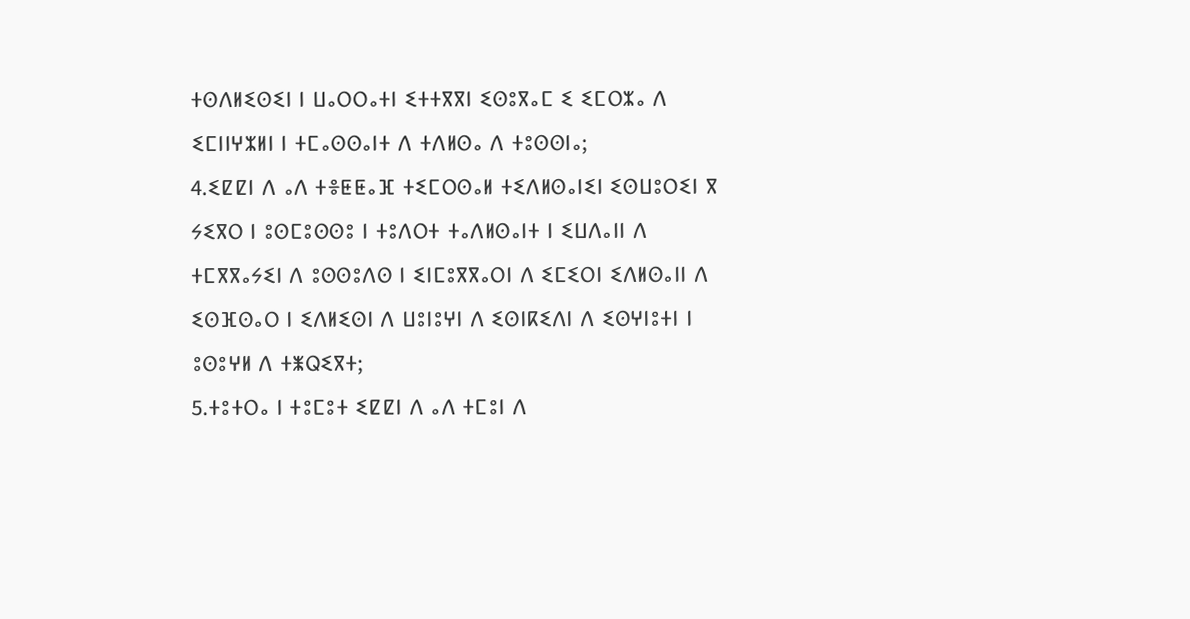ⵜⵙⴷⵍⵉⵙⵉⵏ ⵏ ⵡⴰⵔⵔⴰⵜⵏ ⵉⵜⵜⴳⴳⵏ ⵉⵙⵓⴳⴰⵎ ⵉ ⵉⵎⵔⵣⴰ ⴷ ⵉⵎⵏⵏⵖⵣⵍⵏ ⵏ ⵜⵎⴰⵙⵙⴰⵏⵜ ⴷ ⵜⴷⵍⵙⴰ ⴷ ⵜⵓⵙⵙⵏⴰ;
4.ⵉⵇⵇⵏ ⴷ ⴰⴷ ⵜⴻⵟⵟⴰⴼ ⵜⵉⵎⵔⵙⴰⵍ ⵜⵉⴷⵍⵙⴰⵏⵉⵏ ⵉⵙⵡⵓⵔⵉⵏ ⴳ ⵢⵉⴳⵔ ⵏ ⵓⵙⵎⵓⵙⵙⵓ ⵏ ⵜⵓⴷⵔⵜ ⵜⴰⴷⵍⵙⴰⵏⵜ ⵏ ⵉⵡⴷⴰⵏⵏ ⴷ ⵜⵎⴳⴳⴰⵢⵉⵏ ⴷ ⵓⵙⵙⵓⴷⵙ ⵏ ⵉⵏⵎⵓⴳⴳⴰⵔⵏ ⴷ ⵉⵎⵉⵔⵏ ⵉⴷⵍⵙⴰⵏⵏ ⴷ ⵉⵙⴼⵙⴰⵔ ⵏ ⵉⴷⵍⵉⵙⵏ ⴷ ⵡⵓⵏⵓⵖⵏ ⴷ ⵉⵙⵏⴽⵉⴷⵏ ⴷ ⵉⵙⵖⵏⵓⵜⵏ ⵏ ⵓⵙⵓⵖⵍ ⴷ ⵜⵥⵕⵉⴳⵜ;
5.ⵜⵓⵜⵔⴰ ⵏ ⵜⵓⵎⵓⵜ ⵉⵇⵇⵏ ⴷ ⴰⴷ ⵜⵎⵓⵏ ⴷ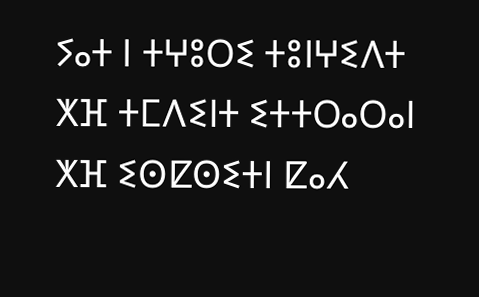ⵢⴰⵜ ⵏ ⵜⵖⵓⵔⵉ ⵜⵓⵏⵖⵉⴷⵜ ⵅⴼ ⵜⵎⴷⵉⵏⵜ ⵉⵜⵜⵔⴰⵔⴰⵏ ⵅⴼ ⵉⵙⵇⵙⵉⵜⵏ ⵇⴰⵃ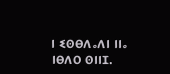ⵏ ⵉⵙⴱⴷⴰⴷⵏ ⵏⵏⴰ ⵏⴱⴷⵔ ⵙⵏⵏⵊ.